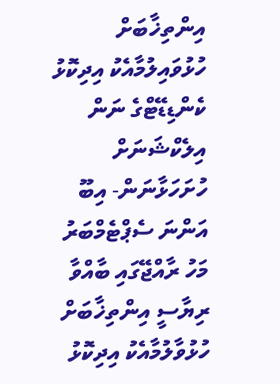އިންތިޚާބަށް ހުޅުވައިލުމާއެކު އިދިކޮޅު ކެންޑިޑޭޓްގެ ނަން އިލެކްޝަނަށް ހުށަހަޅާނަން- އިބޫ
އަންނަ ސެޕްޓެމްބަރު މަހު ރާއްޖޭގައި ބާއްވާ ރިޔާސީ އިންތިޚާބަށް ހުޅުވާލުމާއެކު އިދިކޮޅު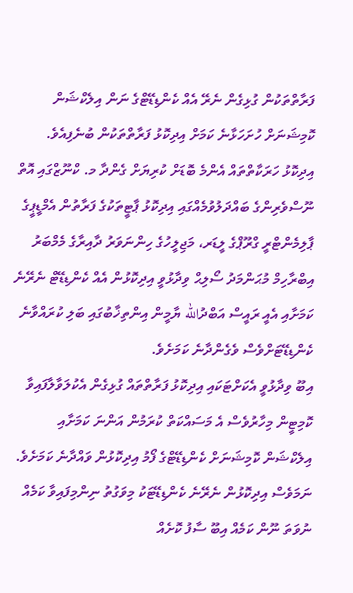ފަރާތްތަކުން ގުޅިގެން ނެރޭ އެއް ކެންޑިޑޭޓްގެ ނަން އިލެކްޝަން ކޮމިޝަނަށް ހުށަހަޅާނެ ކަމަށް އިދިކޮޅު ފަރާތްތަކުން ބުނެފިއެވެ.
އިދިކޮޅު ހަރަކާތްތައް އެންމެ ބޮޑަށް ކުރިޔަށް ގެންދާ މ. ކްނޫޒްގައި އޮތް ނޫސްވެރިންގެ ބައްދަލުވުމެއްގައި އިދިކޮޅު ޕާޓީތަކުގެ ފަރާތުން އެމްޑީޕީގެ ޕާލިމެންޓްރީ ގްރޫޕްގެ ލީޑަރ، މަޖިލީހުގެ ހިންނަވަރު ދާއިރާގެ މެމްބަރު އިބްރާހިމް މުޙަންމަދު ސޯލިޙް ވިދާޅުވީ އިދިކޮޅުން އެއް ކެންޑިޑޭޓް ނެރޭނެ ކަމަށާއި އެއީ ރައީސް އަބްދުالله ޔާމީން އިންތިޚާބުގައި ބަލި ކުރައްވާނެ ކެންޑިޑޭޓަށްވެސް ވެގެންދާނެ ކަމަށެވެ.
އިބޫ ވިދާޅުވީ އެކަށްޓަކައި އިދިކޮޅު ފަރާތްތައް ގުޅިގެން އެކުލަވާލާފައިވާ ކޮމިޓީން މިހާރުވެސް އެ މަސައްކަތް ކުރަމުން އަންނަ ކަމަށާއި އިލެކްޝަން ކޮމިޝަނަށް ކެންޑިޑޭޓްގެ ފޯމު އިދިކޮޅުން ވައްދާނެ ކަމަށެވެ. ނަމަވެސް އިދިކޮޅުން ނެރޭނެ ކެންޑިޑޭޓަކު މިވަގުތު ނިންމިފައިވާ ކަމެއް ނުވަތަ ނޫން ކަމެއް އިބޫ ސާފު ކޮށެއް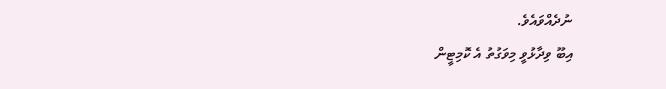ނުދެއްވައެވެ.
އިބޫ ވިދާޅުވީ މިވަގުތު އެ ކޮމިޓީން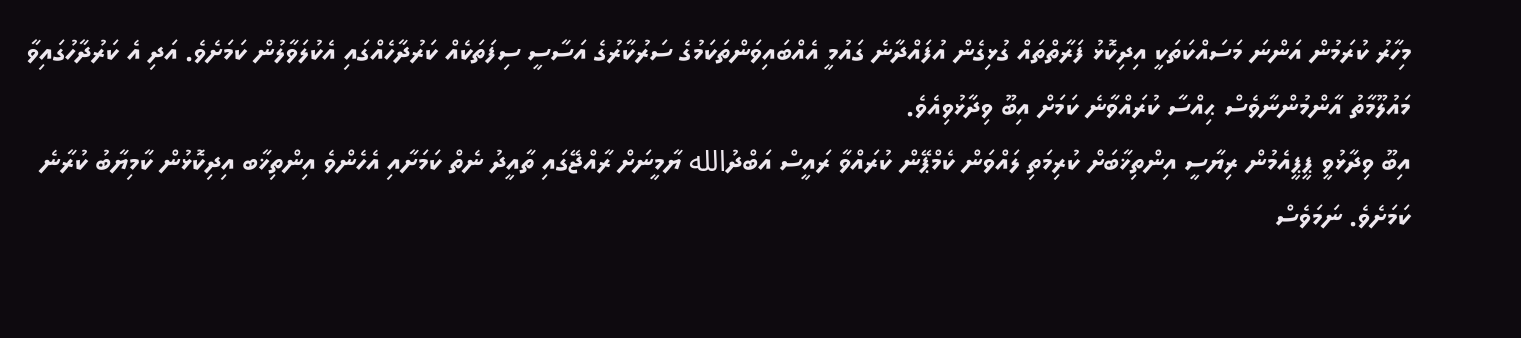މިހާރު ކުރަމުން އަންނަ މަސައްކަތަކީ އިދިކޮޅު ފަރާތްތައް ގުޅިގެން އުފައްދާނެ ގައުމީ އެއްބައިވަންތަކަމުގެ ސަރުކާރުގެ އަސާސީ ސިފަތަކެއް ކަރުދާހެއްގައި އެކުލަވާލުން ކަމަށެވެ. އަދި އެ ކަރުދާހުގައިވާ މައުލޫމާތު އާންމުންނާވެސް ޙިއްސާ ކުރައްވާނެ ކަމަށް އިބޫ ވިދާޅުވިއެވެ.
އިބޫ ވިދާޅުވީ ޕީޕީއެމުން ރިޔާސީ އިންތިޚާބަށް ކުރިމަތި ލައްވަން ކެމްޕޭން ކުރައްވާ ރައީސް އަބްދުالله ޔާމީނަށް ރާއްޖޭގައި ތާއީދު ނެތް ކަމަށާއި އެހެންވެ އިންތިޚާބ އިދިކޮޅުން ކާމިޔާބު ކުރާނެ ކަމަށެވެ. ނަމަވެސް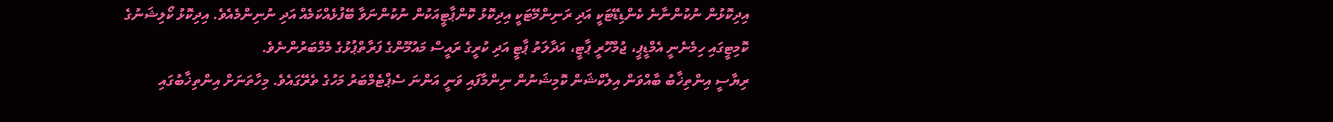އިދިކޮޅުން ނުކުންނާނެ ކެންޑިޑޭޓަކީ އަދި ރަނިންމޭޓަކީ އިދިކޮޅު ކޮންޕާޓީއަކުން ނުކުންނަވާ ބޭފުޅެއްކަމެއް އަދި ނުނިންމެއެވެ. އިދިކޮޅު ކޯލިޝަނުގެ ކޮމިޓީގައި ހިމެނެނީ އެމްޑީޕީ، ޖުމްހޫރީ ޕާޓީ، އަދާލަތު ޕާޓީ އަދި ކުރީގެ ރައީސް މައުމޫންގެ ފަރާތްޕުޅުގެ މެމްބަރުންނެވެ.
ރިޔާސީ އިންތިޚާބު ބާއްވަން އިލެކްޝަން ކޮމިޝަނުން ނިންމާފައި ވަނީ އަންނަ ސެޕްޓެމްބަރު މަހުގެ ތެރޭގައެވެ. މިހާތަނަށް އިންތިޚާބުގައި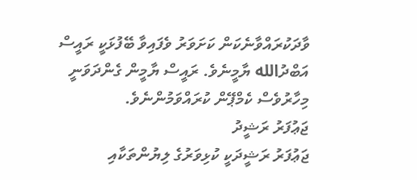ވާދަކުރައްވާނެކަން ކަށަވަރު ވެފައިވާ ބޭފުޅަކީ ރައީސް އަބްދުالله ޔާމީނެވެ. ރައީސް ޔާމީން ގެންދަވަނީ މިހާރުވެސް ކެމްޕޭން ކުރައްވަމުންނެވެ.
ޖަޢުފަރު ރަޝީދު
ޖަޢުފަރު ރަޝީދަކީ ކުޅިވަރުގެ ލިޔުންތަކާއި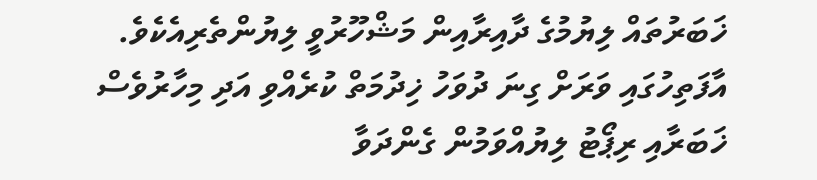ޚަބަރުތައް ލިޔުމުގެ ދާއިރާއިން މަޝްހޫރުވީ ލިޔުންތެރިއެކެވެ. އާފަތިހުގައި ވަރަށް ގިނަ ދުވަހު ޚިދުމަތް ކުރެއްވި އަދި މިހާރުވެސް ޚަބަރާއި ރިޕޯޓު ލިޔުއްވަމުން ގެންދަވާ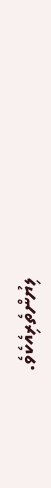ލިޔުންތެރިއެކެވެ.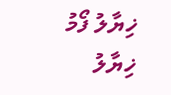ޚިޔާލު ފޯމު
ޚިޔާލު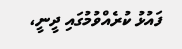ފައުޅު ކުރެއްވުމުގައި ދީނީ،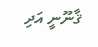ޤާނޫނީ އަދި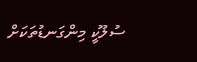ސުލޫކީ މިންގަނޑުތަކަށް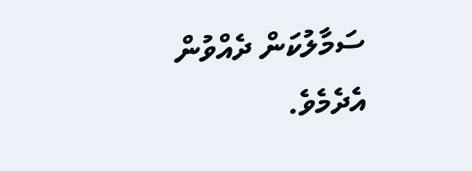ސަމާލުކަން ދެއްވުން އެދެމެވެ.